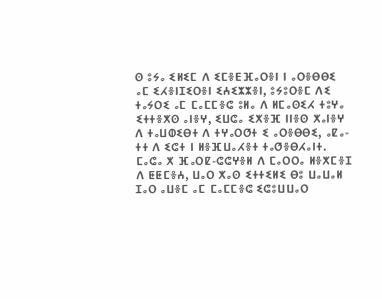ⵙ ⵓⵢⴰ ⵉⵍⵉⵎ ⴷ ⵉⵎⴻⴹⴼⴰⵔⴻⵏ ⵏ ⴰⵔⴻⴱⴱⵉ ⴰⵎ ⵉⵃⴻⵏⵊⵉⵔⴻⵏ ⵉⵄⵉⵣⵣⴻⵏ, ⵓⵢⵓⵔⴻⵎ ⴷⵉ ⵜⴰⵢⵔⵉ ⴰⵎ ⵎⴰⵎⵎⴻⵛ ⵓⵍⴰ ⴷ ⵍⵎⴰⵙⵉⵃ ⵜⵓⵖⴰ ⵉⵜⵜⴻⵅⵙ ⴰⵏⴻⵖ, ⵉⵡⵛⴰ ⵉⵅⴻⴼ ⵏⵏⴻⵙ ⵅⴰⵏⴻⵖ ⴷ ⵜⴰⵡⵀⵉⴱⵜ ⴷ ⵜⵖⴰⵔⵚⵜ ⵉ ⴰⵔⴻⴱⴱⵉ, ⴰⵇⴰ-ⵜⵜ ⴷ ⵉⵛⵜ ⵏ ⵍⴻⴼⵡⴰⵃⴻⵜ ⵜⴰⵚⴻⴱⵃⴰⵏⵜ.
ⵎⴰⵛⴰ ⵅ ⴼⴰⵔⵇ-ⵛⵛⵖⴻⵍ ⴷ ⵎⴰⵔⵔⴰ ⵍⴻⵅⵎⴻⵊ ⴷ ⵟⵟⵎⴻⵄ, ⵡⴰⵔ ⵅⴰⵙ ⵉⵜⵜⵉⵍⵉ ⴱⵓ ⵡⴰⵡⴰⵍ ⵊⴰⵔ ⴰⵡⴻⵎ ⴰⵎ ⵎⴰⵎⵎⴻⵛ ⵉⵛⵓⵡⵡⴰⵔ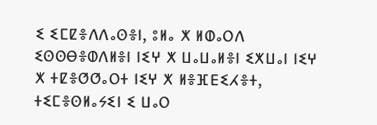ⵉ ⵉⵎⵇⴻⴷⴷⴰⵙⴻⵏ, ⵓⵍⴰ ⵅ ⵍⵀⴰⵔⴷ ⵉⵙⵙⴱⴻⵀⴷⵍⴻⵏ ⵏⵉⵖ ⵅ ⵡⴰⵡⴰⵍⴻⵏ ⵉⵅⵡⴰⵏ ⵏⵉⵖ ⵅ ⵜⵇⴻⵚⵚⴰⵔⵜ ⵏⵉⵖ ⵅ ⵍⴻⴼⴹⵉⵃⴻⵜ, ⵜⵉⵎⴻⵙⵍⴰⵢⵉⵏ ⵉ ⵡⴰⵔ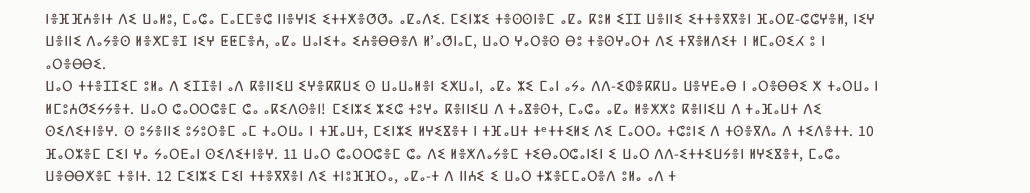ⵏⴻⴼⴼⵄⴻⵏⵜ ⴷⵉ ⵡⴰⵍⵓ, ⵎⴰⵛⴰ ⵎⴰⵎⵎⴻⵛ ⵏⵏⴻⵖⵏⵉ ⵉⵜⵜⵅⴻⵚⵚⴰ ⴰⵇⴰⴷⵉ. ⵎⵉⵏⵣⵉ ⵜⴻⵙⵙⵏⴻⵎ ⴰⵇⴰ ⴽⵓⵍ ⵉⵊⵊ ⵡⴻⵏⵏⵉ ⵉⵜⵜⴻⴳⴳⴻⵏ ⴼⴰⵔⵇ-ⵛⵛⵖⴻⵍ, ⵏⵉⵖ ⵡⴻⵏⵏⵉ ⴷⴰⵢⴻⵙ ⵍⴻⵅⵎⴻⵊ ⵏⵉⵖ ⵟⵟⵎⴻⵄ, ⴰⵇⴰ ⵡⴰⵏⵉⵜⴰ ⵉⵄⴻⴱⴱⴻⴷ ⵍ’ⴰⵚⵏⴰⵎ, ⵡⴰⵔ ⵖⴰⵔⴻⵙ ⴱⵓ ⵜⴻⵙⵖⴰⵔⵜ ⴷⵉ ⵜⴳⴻⵍⴷⵉⵜ ⵏ ⵍⵎⴰⵙⵉⵃ ⵓ ⵏ ⴰⵔⴻⴱⴱⵉ.
ⵡⴰⵔ ⵜⵜⴻⵊⵊⵉⵎ ⵓⵍⴰ ⴷ ⵉⵊⵊⴻⵏ ⴰⴷ ⴽⴻⵏⵏⵉⵡ ⵉⵖⴻⴽⴽⵡⵉ ⵙ ⵡⴰⵡⴰⵍⴻⵏ ⵉⵅⵡⴰⵏ, ⴰⵇⴰ ⵣⵉ ⵎⴰⵏ ⴰⵢⴰ ⴷⴷ-ⵉⵀⴻⴽⴽⵡⴰ ⵡⴻⵖⴹⴰⴱ ⵏ ⴰⵔⴻⴱⴱⵉ ⵅ ⵜⴰⵔⵡⴰ ⵏ ⵍⵎⵓⵄⵚⵉⵢⵢⴻⵜ. ⵡⴰⵔ ⵛⴰⵔⵔⵛⴻⵎ ⵛⴰ ⴰⴽⵉⴷⵙⴻⵏ! ⵎⵉⵏⵣⵉ ⵣⵉⵛ ⵜⵓⵖⴰ ⴽⴻⵏⵏⵉⵡ ⴷ ⵜⴰⴵⴻⵙⵜ, ⵎⴰⵛⴰ ⴰⵇⴰ ⵍⴻⵅⵅⵓ ⴽⴻⵏⵏⵉⵡ ⴷ ⵜⴰⴼⴰⵡⵜ ⴷⵉ ⵙⵉⴷⵉⵜⵏⴻⵖ. ⵙ ⵓⵢⴻⵏⵏⵉ ⵓⵢⵓⵔⴻⵎ ⴰⵎ ⵜⴰⵔⵡⴰ ⵏ ⵜⴼⴰⵡⵜ, ⵎⵉⵏⵣⵉ ⵍⵖⵉⴵⴻⵜ ⵏ ⵜⴼⴰⵡⵜ ⵜᵉⵜⵜⵉⵍⵉ ⴷⵉ ⵎⴰⵔⵔⴰ ⵜⵛⵓⵏⵉ ⴷ ⵜⵙⴻⴳⴷⴰ ⴷ ⵜⵉⴷⴻⵜⵜ. 10 ⴼⴰⵔⵣⴻⵎ ⵎⵉⵏ ⵖⴰ ⵢⴰⵔⴹⴰⵏ ⵙⵉⴷⵉⵜⵏⴻⵖ. 11 ⵡⴰⵔ ⵛⴰⵔⵔⵛⴻⵎ ⵛⴰ ⴷⵉ ⵍⴻⵅⴷⴰⵢⴻⵎ ⵜⵉⴱⴰⵔⵛⴰⵏⵉⵏ ⵉ ⵡⴰⵔ ⴷⴷ-ⵉⵜⵜⵉⵡⵢⴻⵏ ⵍⵖⵉⴵⴻⵜ, ⵎⴰⵛⴰ ⵡⴻⴱⴱⵅⴻⵎ ⵜⴻⵏⵜ. 12 ⵎⵉⵏⵣⵉ ⵎⵉⵏ ⵜⵜⴻⴳⴳⴻⵏ ⴷⵉ ⵜⵏⵓⴼⴼⵔⴰ, ⴰⵇⴰ-ⵜ ⴷ ⵏⵏⵄⵉ ⵉ ⵡⴰⵔ ⵜⵣⴻⵎⵎⴰⵔⴻⴷ ⵓⵍⴰ ⴰⴷ ⵜ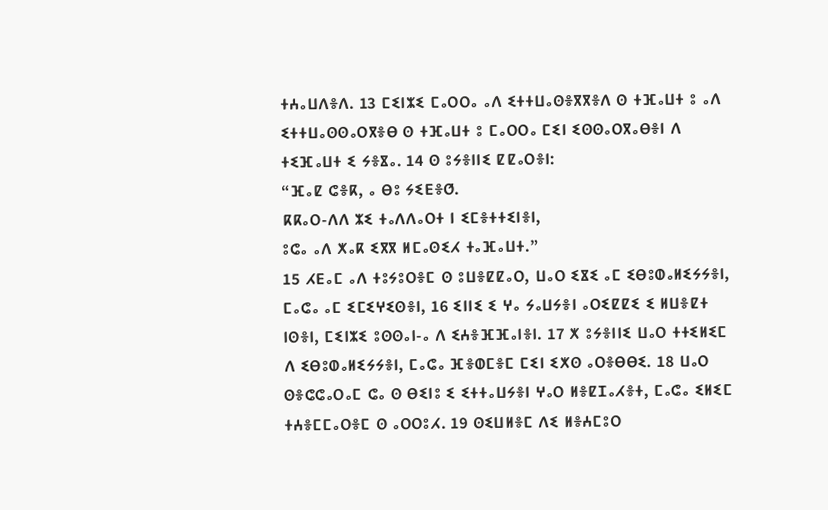ⵜⵄⴰⵡⴷⴻⴷ. 13 ⵎⵉⵏⵣⵉ ⵎⴰⵔⵔⴰ ⴰⴷ ⵉⵜⵜⵡⴰⵙⴻⴳⴳⴻⴷ ⵙ ⵜⴼⴰⵡⵜ ⵓ ⴰⴷ ⵉⵜⵜⵡⴰⵙⵙⴰⵔⴳⴻⴱ ⵙ ⵜⴼⴰⵡⵜ ⵓ ⵎⴰⵔⵔⴰ ⵎⵉⵏ ⵉⵙⵙⴰⵔⴳⴰⴱⴻⵏ ⴷ ⵜⵉⴼⴰⵡⵜ ⵉ ⵢⴻⴵⴰ. 14 ⵙ ⵓⵢⴻⵏⵏⵉ ⵇⵇⴰⵔⴻⵏ:
“ⴼⴰⵇ ⵛⴻⴽ, ⴰ ⴱⵓ ⵢⵉⴹⴻⵚ.
ⴽⴽⴰⵔ-ⴷⴷ ⵣⵉ ⵜⴰⴷⴷⴰⵔⵜ ⵏ ⵉⵎⴻⵜⵜⵉⵏⴻⵏ,
ⵓⵛⴰ ⴰⴷ ⵅⴰⴽ ⵉⴳⴳ ⵍⵎⴰⵙⵉⵃ ⵜⴰⴼⴰⵡⵜ.”
15 ⵃⴹⴰⵎ ⴰⴷ ⵜⵓⵢⵓⵔⴻⵎ ⵙ ⵓⵡⴻⵇⵇⴰⵔ, ⵡⴰⵔ ⵉⴵⵉ ⴰⵎ ⵉⴱⵓⵀⴰⵍⵉⵢⵢⴻⵏ, ⵎⴰⵛⴰ ⴰⵎ ⵉⵎⵉⵖⵉⵙⴻⵏ, 16 ⵉⵏⵏⵉ ⵉ ⵖⴰ ⵢⴰⵡⵢⴻⵏ ⴰⵔⵉⵇⵇⵉ ⵉ ⵍⵡⴻⵇⵜ ⵏⵙⴻⵏ, ⵎⵉⵏⵣⵉ ⵓⵙⵙⴰⵏ-ⴰ ⴷ ⵉⵄⴻⴼⴼⴰⵏⴻⵏ. 17 ⵅ ⵓⵢⴻⵏⵏⵉ ⵡⴰⵔ ⵜⵜⵉⵍⵉⵎ ⴷ ⵉⴱⵓⵀⴰⵍⵉⵢⵢⴻⵏ, ⵎⴰⵛⴰ ⴼⴻⵀⵎⴻⵎ ⵎⵉⵏ ⵉⵅⵙ ⴰⵔⴻⴱⴱⵉ. 18 ⵡⴰⵔ ⵙⴻⵛⵛⴰⵔⴰⵎ ⵛⴰ ⵙ ⴱⵉⵏⵓ ⵉ ⵉⵜⵜⴰⵡⵢⴻⵏ ⵖⴰⵔ ⵍⴻⵇⵊⴰⵃⴻⵜ, ⵎⴰⵛⴰ ⵉⵍⵉⵎ ⵜⵄⴻⵎⵎⴰⵔⴻⵎ ⵙ ⴰⵔⵔⵓⵃ. 19 ⵙⵉⵡⵍⴻⵎ ⴷⵉ ⵍⴻⵄⵎⵓⵔ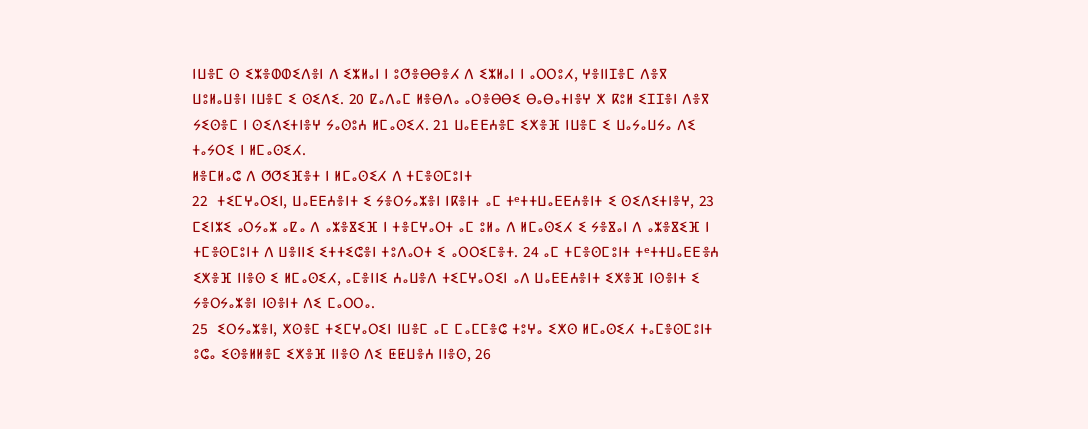ⵏⵡⴻⵎ ⵙ ⵉⵣⴻⵀⵀⵉⴷⴻⵏ ⴷ ⵉⵣⵍⴰⵏ ⵏ ⵓⵚⴻⴱⴱⴻⵃ ⴷ ⵉⵣⵍⴰⵏ ⵏ ⴰⵔⵔⵓⵃ, ⵖⴻⵏⵏⵊⴻⵎ ⴷⴻⴳ ⵡⵓⵍⴰⵡⴻⵏ ⵏⵡⴻⵎ ⵉ ⵙⵉⴷⵉ. 20 ⵇⴰⴷⴰⵎ ⵍⴻⴱⴷⴰ ⴰⵔⴻⴱⴱⵉ ⴱⴰⴱⴰⵜⵏⴻⵖ ⵅ ⴽⵓⵍ ⵉⵊⵊⴻⵏ ⴷⴻⴳ ⵢⵉⵙⴻⵎ ⵏ ⵙⵉⴷⵉⵜⵏⴻⵖ ⵢⴰⵙⵓⵄ ⵍⵎⴰⵙⵉⵃ. 21 ⵡⴰⴹⴹⵄⴻⵎ ⵉⵅⴻⴼ ⵏⵡⴻⵎ ⵉ ⵡⴰⵢⴰⵡⵢⴰ ⴷⵉ ⵜⴰⵢⵔⵉ ⵏ ⵍⵎⴰⵙⵉⵃ.
ⵍⴻⵎⵍⴰⵛ ⴷ ⵚⵚⵉⴼⴻⵜ ⵏ ⵍⵎⴰⵙⵉⵃ ⴷ ⵜⵎⴻⵙⵎⵓⵏⵜ
22  ⵜⵉⵎⵖⴰⵔⵉⵏ, ⵡⴰⴹⴹⵄⴻⵏⵜ ⵉ ⵢⴻⵔⵢⴰⵣⴻⵏ ⵏⴽⴻⵏⵜ ⴰⵎ ⵜᵉⵜⵜⵡⴰⴹⴹⵄⴻⵏⵜ ⵉ ⵙⵉⴷⵉⵜⵏⴻⵖ, 23 ⵎⵉⵏⵣⵉ ⴰⵔⵢⴰⵣ ⴰⵇⴰ ⴷ ⴰⵣⴻⴵⵉⴼ ⵏ ⵜⴻⵎⵖⴰⵔⵜ ⴰⵎ ⵓⵍⴰ ⴷ ⵍⵎⴰⵙⵉⵃ ⵉ ⵢⴻⴵⴰⵏ ⴷ ⴰⵣⴻⴵⵉⴼ ⵏ ⵜⵎⴻⵙⵎⵓⵏⵜ ⴷ ⵡⴻⵏⵏⵉ ⵉⵜⵜⵉⵛⴻⵏ ⵜⵓⴷⴰⵔⵜ ⵉ ⴰⵔⵔⵉⵎⴻⵜ. 24 ⴰⵎ ⵜⵎⴻⵙⵎⵓⵏⵜ ⵜᵉⵜⵜⵡⴰⴹⴹⴻⵄ ⵉⵅⴻⴼ ⵏⵏⴻⵙ ⵉ ⵍⵎⴰⵙⵉⵃ, ⴰⵎⴻⵏⵏⵉ ⵄⴰⵡⴻⴷ ⵜⵉⵎⵖⴰⵔⵉⵏ ⴰⴷ ⵡⴰⴹⴹⵄⴻⵏⵜ ⵉⵅⴻⴼ ⵏⵙⴻⵏⵜ ⵉ ⵢⴻⵔⵢⴰⵣⴻⵏ ⵏⵙⴻⵏⵜ ⴷⵉ ⵎⴰⵔⵔⴰ.
25  ⵉⵔⵢⴰⵣⴻⵏ, ⵅⵙⴻⵎ ⵜⵉⵎⵖⴰⵔⵉⵏ ⵏⵡⴻⵎ ⴰⵎ ⵎⴰⵎⵎⴻⵛ ⵜⵓⵖⴰ ⵉⵅⵙ ⵍⵎⴰⵙⵉⵃ ⵜⴰⵎⴻⵙⵎⵓⵏⵜ ⵓⵛⴰ ⵉⵙⴻⵍⵍⴻⵎ ⵉⵅⴻⴼ ⵏⵏⴻⵙ ⴷⵉ ⵟⵟⵡⴻⵄ ⵏⵏⴻⵙ, 26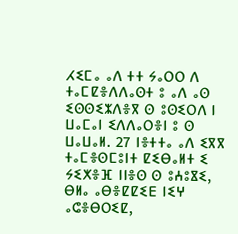ⵃⵉⵎⴰ ⴰⴷ ⵜⵜ ⵢⴰⵔⵔ ⴷ ⵜⴰⵎⵇⴻⴷⴷⴰⵙⵜ ⵓ ⴰⴷ ⴰⵙ ⵉⵙⵙⵉⵣⴷⴻⴳ ⵙ ⵓⵙⵉⵔⴷ ⵏ ⵡⴰⵎⴰⵏ ⵉⴷⴷⴰⵔⴻⵏ ⵓ ⵙ ⵡⴰⵡⴰⵍ. 27 ⵏⴻⵜⵜⴰ ⴰⴷ ⵉⴳⴳ ⵜⴰⵎⴻⵙⵎⵓⵏⵜ ⵇⵉⴱⴰⵍⵜ ⵉ ⵢⵉⵅⴻⴼ ⵏⵏⴻⵙ ⵙ ⵓⵄⵓⴵⵉ, ⴱⵍⴰ ⴰⴱⴻⵇⵇⵉⴹ ⵏⵉⵖ ⴰⵛⴻⴱⵔⵉⵇ,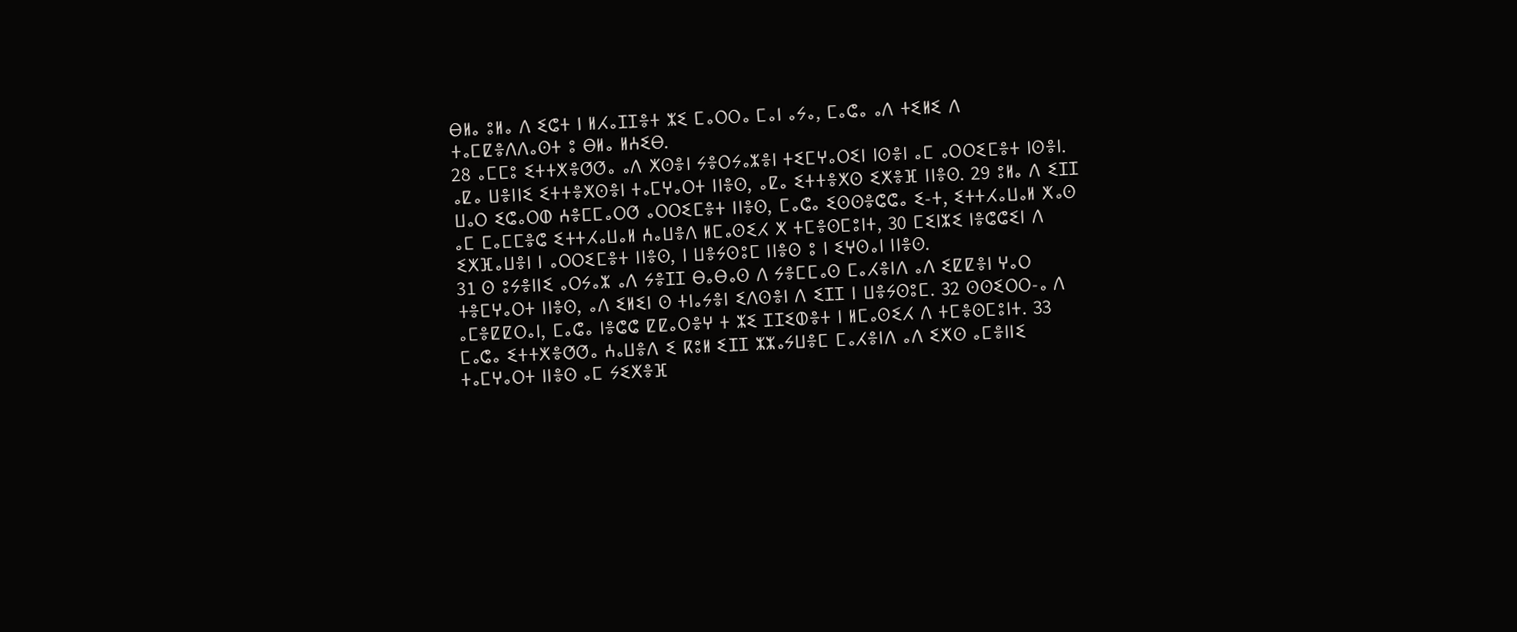ⴱⵍⴰ ⵓⵍⴰ ⴷ ⵉⵛⵜ ⵏ ⵍⵃⴰⵊⵊⴻⵜ ⵣⵉ ⵎⴰⵔⵔⴰ ⵎⴰⵏ ⴰⵢⴰ, ⵎⴰⵛⴰ ⴰⴷ ⵜⵉⵍⵉ ⴷ ⵜⴰⵎⵇⴻⴷⴷⴰⵙⵜ ⵓ ⴱⵍⴰ ⵍⵄⵉⴱ.
28 ⴰⵎⵎⵓ ⵉⵜⵜⵅⴻⵚⵚⴰ ⴰⴷ ⵅⵙⴻⵏ ⵢⴻⵔⵢⴰⵣⴻⵏ ⵜⵉⵎⵖⴰⵔⵉⵏ ⵏⵙⴻⵏ ⴰⵎ ⴰⵔⵔⵉⵎⴻⵜ ⵏⵙⴻⵏ. ⴰⵇⴰ ⵡⴻⵏⵏⵉ ⵉⵜⵜⴻⵅⵙⴻⵏ ⵜⴰⵎⵖⴰⵔⵜ ⵏⵏⴻⵙ, ⴰⵇⴰ ⵉⵜⵜⴻⵅⵙ ⵉⵅⴻⴼ ⵏⵏⴻⵙ. 29 ⵓⵍⴰ ⴷ ⵉⵊⵊ ⵡⴰⵔ ⵉⵛⴰⵔⵀ ⵄⴻⵎⵎⴰⵔⵚ ⴰⵔⵔⵉⵎⴻⵜ ⵏⵏⴻⵙ, ⵎⴰⵛⴰ ⵉⵙⵙⴻⵛⵛⴰ ⵉ-ⵜ, ⵉⵜⵜⵃⴰⵡⴰⵍ ⵅⴰⵙ ⴰⵎ ⵎⴰⵎⵎⴻⵛ ⵉⵜⵜⵃⴰⵡⴰⵍ ⵄⴰⵡⴻⴷ ⵍⵎⴰⵙⵉⵃ ⵅ ⵜⵎⴻⵙⵎⵓⵏⵜ, 30 ⵎⵉⵏⵣⵉ ⵏⴻⵛⵛⵉⵏ ⴷ ⵉⵅⴼⴰⵡⴻⵏ ⵏ ⴰⵔⵔⵉⵎⴻⵜ ⵏⵏⴻⵙ, ⵏ ⵡⴻⵢⵙⵓⵎ ⵏⵏⴻⵙ ⵓ ⵏ ⵉⵖⵙⴰⵏ ⵏⵏⴻⵙ.
31 ⵙ ⵓⵢⴻⵏⵏⵉ ⴰⵔⵢⴰⵣ ⴰⴷ ⵢⴻⵊⵊ ⴱⴰⴱⴰⵙ ⴷ ⵢⴻⵎⵎⴰⵙ ⵎⴰⵃⴻⵏⴷ ⴰⴷ ⵉⵇⵇⴻⵏ ⵖⴰⵔ ⵜⴻⵎⵖⴰⵔⵜ ⵏⵏⴻⵙ, ⴰⴷ ⵉⵍⵉⵏ ⵙ ⵜⵏⴰⵢⴻⵏ ⵉⴷⵙⴻⵏ ⴷ ⵉⵊⵊ ⵏ ⵡⴻⵢⵙⵓⵎ. 32 ⵙⵙⵉⵔⵔ-ⴰ ⴷ ⴰⵎⴻⵇⵇⵔⴰⵏ, ⵎⴰⵛⴰ ⵏⴻⵛⵛ ⵇⵇⴰⵔⴻⵖ ⵜ ⵣⵉ ⵊⵊⵉⵀⴻⵜ ⵏ ⵍⵎⴰⵙⵉⵃ ⴷ ⵜⵎⴻⵙⵎⵓⵏⵜ. 33 ⵎⴰⵛⴰ ⵉⵜⵜⵅⴻⵚⵚⴰ ⵄⴰⵡⴻⴷ ⵉ ⴽⵓⵍ ⵉⵊⵊ ⵣⵣⴰⵢⵡⴻⵎ ⵎⴰⵃⴻⵏⴷ ⴰⴷ ⵉⵅⵙ ⴰⵎⴻⵏⵏⵉ ⵜⴰⵎⵖⴰⵔⵜ ⵏⵏⴻⵙ ⴰⵎ ⵢⵉⵅⴻⴼ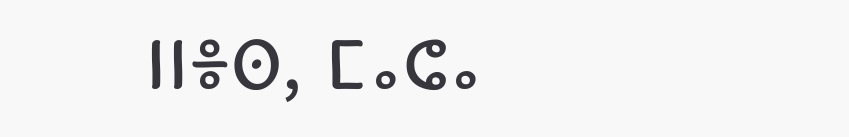ⵏⵏⴻⵙ, ⵎⴰⵛⴰ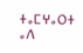ⵜⴰⵎⵖⴰⵔⵜ ⴰⴷ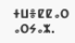ⵜⵡⴻⵇⵇⴰⵔ ⴰⵔⵢⴰⵣ.